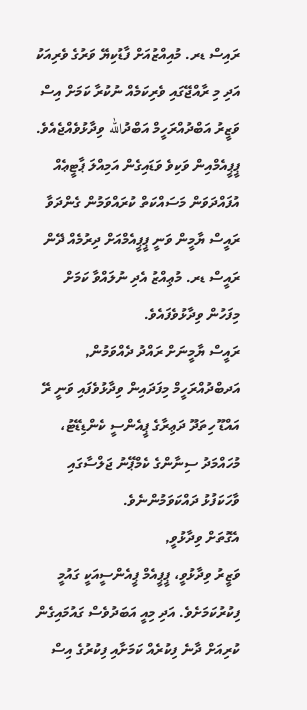ރައިސް ޑރ. މުއިއްޒުއަށް ފާޑުކިޔޭ ވަރުގެ ވެރިއަކު އަދި މި ރާއްޖޭގައި ވެރިކަމެއް ނުކުރާ ކަމަށް އިސް ވަޒީރު އަބްދުއްރަހީމް އަބްދުالله ވިދާޅުވެއްޖެއެވެ.
ޕީޕީއެމްއިން ވަކިވެ ވަޑައިގެން އަމިއްލަ ޕާޓީޢެއް އުފައްދަވަން މަސައްކަތް ކުރައްވަމުން ގެންދަވާ ރައީސް ޔާމީން ވަނީ ޕީޕީއެމްއަށް ދިރުމެއް ދޭން ރައީސް ޑރ. މުޢިއްޒު އެދި ނުލައްވާ ކަމަށް މިފަހުން ވިދާޅުވެފައެވެ.
ރައީސް ޔާމީނަށް ރައްދު ދެއްވަމުން, އަދބްދުއްރަހީމް މިފަދައިން ވިދާޅުވެފައި ވަނީ ރޭ އައްޑޫ ހިތަދޫ ދަޢިރާގެ ޕީއެންސީ ކެންޑިޑޭޓު، މުހައްމަދު ސިނާންގެ ކެމްޕޭނު ޖަލްސާގައި ވާހަކަފުޅު ދައްކަވަމުންނެވެ.
އެގޮތަށް ވިދާޅުވީ,
ވަޒީރު ވިދާޅުވީ، ޕީޕީއެމް ޕީއެންސީއަކީ ގައުމީ ފިކުރުކަމަށެވެ. އަދި މިއީ އަބަދުވެސް ގައުމައިގެން ކުރިއަށް ދާނެ ފިކުރެއް ކަމަށާއި ފިކުރުގެ އިސް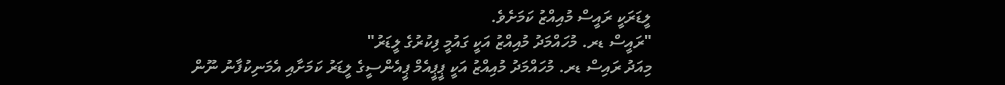ލީޑަރަކީ ރައީސް މުއިއްޒު ކަމަށެވެ.
"ރައީސް ޑރ. މުހައްމަދު މުއިއްޒު އަކީ ގައުމީ ފިކުރުގެ ލީޑަރު"
މިއަދު ރައިސް ޑރ. މުހައްމަދު މުއިއްޒު އަކީ ޕީޕީއެމް ޕީއެންސީގެ ލީޑަރު ކަމަށާއި އެމަނިކުފާނު ނޫން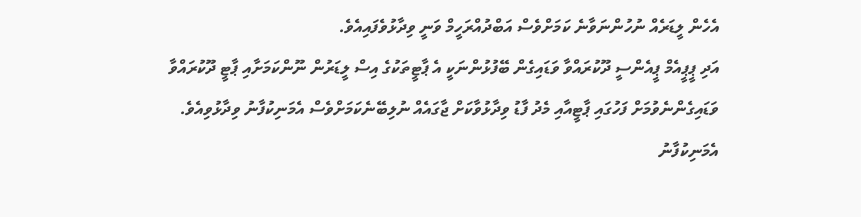އެހެން ލީޑަރެއް ނުހުންނަވާނެ ކަމަށްވެސް އަބްދުއްރަހީމް ވަނީ ވިދާޅުވެފައިއެވެ.
އަދި ޕީޕީއެމް ޕީއެންސީ ދޫކުރައްވާ ވަޑައިގެން ބޭފުޅުންނަކީ އެ ޕާޓީތަކުގެ އިސް ލީޑަރުން ނޫންކަމަށާއި ޕާޓީ ދޫކުރައްވާ ވަޑައިގެންނެވުމަށް ފަހުގައި ޕާޓީއާއި މެދު ފާޑު ވިދާޅުވާކަށް ޖާގައެއް ނުލިބޭނެކަމަށްވެސް އެމަނިކުފާނު ވިދާޅުވިއެވެ.
އެމަނިކުފާނު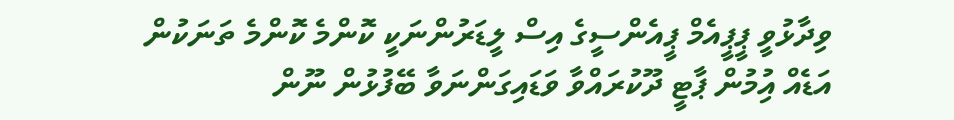ވިދާޅުވީ ޕީޕީއެމް ޕީއެންސީގެ އިސް ލީޑަރުންނަކީ ކޮންމެ ކޮންމެ ތަނަކުން އަޑެއް އިުމުން ޕާޓީ ދޫކުރައްވާ ވަޑައިގަންނަވާ ބޭފުޅުން ނޫން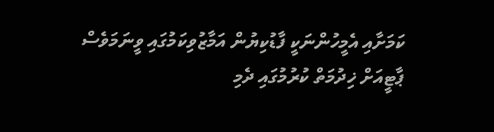ކަމަށާއި އެމީހުންނަކީ ފާޑުކިޔުން އަމާޒުވިކަމުގައި ވީނަމަވެސް ޕާޓީއަށް ޚިދުމަތް ކުރުމުގައި ދެމި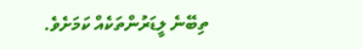ތިބޭނެ ލީޑަރުންތަކެއް ކަމަށެވެ.